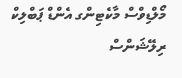މޯލްޑިވްސް މާކެޓިންގ އެންޑް ޕަބްލިކް ރިލޭޝަންސް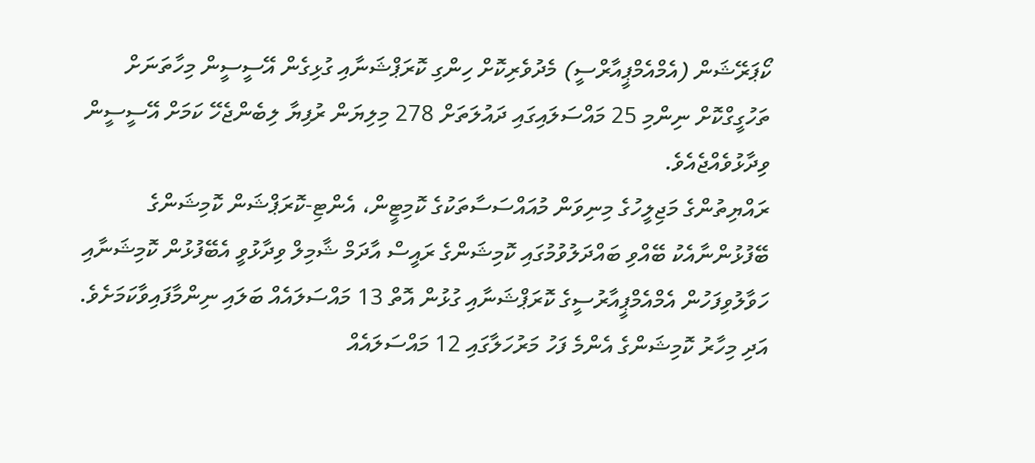ކޯޕަރޭޝަން (އެމްއެމްޕީއާރްސީ) މެދުވެރިކޮށް ހިންގި ކޮރަޕްޝަނާއި ގުޅިގެން އޭސީސީން މިހާތަނަށް ތަހުގީގްކޮށް ނިންމި 25 މައްސަލައިގައި ދައުލަތަށް 278 މިލިޔަން ރުފިޔާ ލިބެންޖެހޭ ކަމަށް އޭސީސީން ވިދާޅުވެއްޖެއެވެ.
ރައްޔިތުންގެ މަޖިލީހުގެ މިނިވަން މުއައްސަސާތަކުގެ ކޮމިޓީން، އެންޓި-ކޮރަޕްޝަން ކޮމިޝަންގެ ބޭފުޅުންނާއެކު ބޭއްވި ބައްދަލުވުމުގައި ކޮމިޝަންގެ ރައީސް އާދަމް ޝާމިލް ވިދާޅުވީ އެބޭފުޅުން ކޮމިޝަނާއި ހަވާލުވިފަހުން އެމްއެމްޕީއާރުސީގެ ކޮރަޕްޝަނާއި ގުޅުން އޮތް 13 މައްސަލައެއް ބަލައި ނިންމާފައިވާކަމަށެވެ. އަދި މިހާރު ކޮމިޝަންގެ އެންމެ ފަހު މަރުހަލާގައި 12 މައްސަލައެއް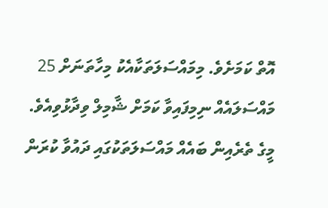އޮތް ކަމަށެވެ. މިމައްސަލަތަކާއެކު މިހާތަނަށް 25 މައްސަލައެއް ނިމިފައިވާ ކަމަށް ޝާމިލް ވިދާޅުވިއެވެ.
މީގެ ތެރެއިން ބައެއް މައްސަލަތަކުގައި ދައުވާ ކުރަން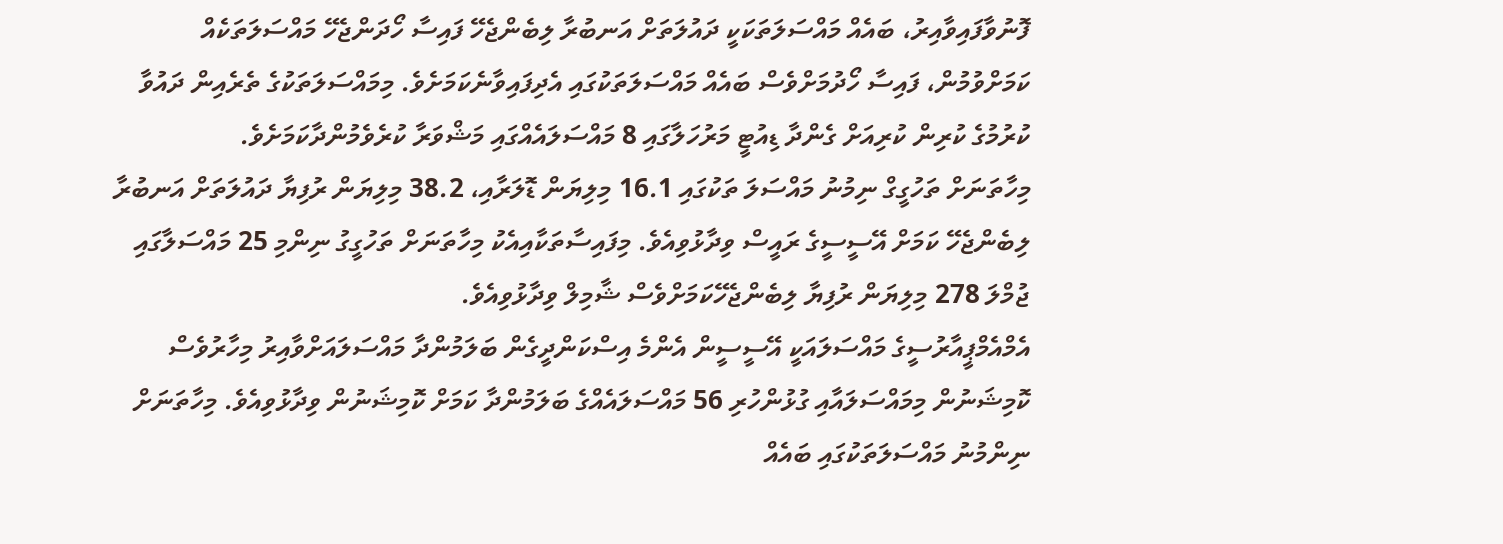ފޮނުވާފައިވާއިރު، ބައެއް މައްސަލަތަކަކީ ދައުލަތަށް އަނބުރާ ލިބެންޖެހޭ ފައިސާ ހޯދަންޖެހޭ މައްސަލަތަކެއް ކަމަށްވުމުން، ފައިސާ ހޯދުމަށްވެސް ބައެއް މައްސަލަތަކުގައި އެދިފައިވާނެކަމަށެވެ. މިމައްސަލަތަކުގެ ތެރެއިން ދައުވާ ކުރުމުގެ ކުރިން ކުރިއަށް ގެންދާ ޑިއުޓީ މަރުހަލާގައި 8 މައްސަލައެއްގައި މަޝްވަރާ ކުރެވެމުންދާކަމަށެވެ.
މިހާތަނަށް ތަހުގީގް ނިމުނު މައްސަލަ ތަކުގައި 16.1 މިލިޔަން ޑޮލަރާއި، 38.2 މިލިޔަން ރުފިޔާ ދައުލަތަށް އަނބުރާ ލިބެންޖެހޭ ކަމަށް އޭސީސީގެ ރައީސް ވިދާޅުވިއެވެ. މިފައިސާތަކާއިއެކު މިހާތަނަށް ތަހުގީގު ނިންމި 25 މައްސަލާގައި ޖުމްލަ 278 މިލިޔަން ރުފިޔާ ލިބެންޖެހޭކަމަށްވެސް ޝާމިލް ވިދާޅުވިއެވެ.
އެމްއެމްޕީއާރުސީގެ މައްސަލައަކީ އޭސީސީން އެންމެ އިސްކަންދީގެން ބަލަމުންދާ މައްސަލައަށްވާއިރު މިހާރުވެސް ކޮމިޝަނުން މިމައްސަލައާއި ގުޅުންހުރި 56 މައްސަލައެއްގެ ބަލަމުންދާ ކަމަށް ކޮމިޝަނުން ވިދާޅުވިއެވެ. މިހާތަނަށް ނިންމުނު މައްސަލަތަކުގައި ބައެއް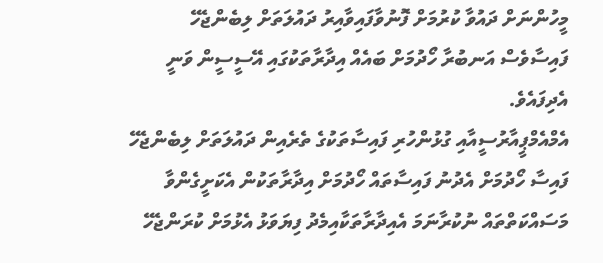މީހުންނަށް ދައުވާ ކުރުމަށް ފޮނުވާފައިވާއިރު ދައުލަތަށް ލިބެންޖެހޭ ފައިސާވެސް އަނބުރާ ހޯދުމަށް ބައެއް އިދާރާތަކުގައި އޭސީސީން ވަނީ އެދިފައެވެ.
އެމްއެމްޕީއާރުސީއާއި ގުޅުންހުރި ފައިސާތަކުގެ ތެރެއިން ދައުލަތަށް ލިބެންޖެހޭ ފައިސާ ހޯދުމަށް އެދުނު ފައިސާތައް ހޯދުމަށް އިދާރާތަކުން އެކަށީގެންވާ މަސައްކަތްތައް ނުކުރާނަމަ އެއިދާރާތަކާއިމެދު ފިޔަވަޅު އެޅުމަށް ކުރަންޖެހޭ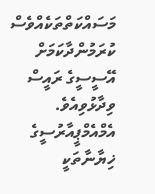މަސައްކަތްތަކެއްވެސް ކުރަމުންދާކަމަށް އޭސީސީގެ ރައީސް ވިދާޅުވިއެވެ.
އެމްއެމްޕީއާރުސީގެ ޚިޔާނާތަކީ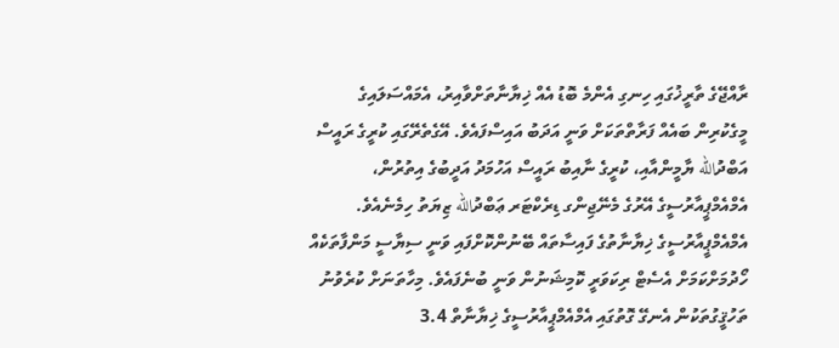ރާއްޖޭގެ ތާރީޚުގައި ހިނގި އެންމެ ބޮޑު އެއް ޚިޔާނާތަށްވާއިރު، އެމައްސަލައިގެ މީގެކުރިން ބައެއް ފަރާތްތަކަށް ވަނީ އަދަބު އައިސްފައެވެ. އޭގެތެރޭގައި ކުރީގެ ރައީސް އަބްދުالله ޔާމީންއާއި، ކުރީގެ ނާއިބު ރައީސް އަހުމަދު އަދީބުގެ އިތުރުން، އެމްއެމްޕީއާރުސީގެ އޭރުގެ މެނޭޖިންގ ޑިރެކްޓަރ ޢަބްދުالله ޒިޔަތު ހިމެނެއެވެ.
އެމްއެމްޕީއާރުސީގެ ޚިޔާނާތުގެ ފައިސާތައް ބޭނުންކޮށްފައި ވަނީ ސިޔާސީ މަންފާތަކެއް ހޯދުމަށްކަމަށް އެސެޓް ރިކަވަރީ ކޮމިޝަނުން ވަނީ ބުނެފައެވެ. މިހާތަނަށް ކުރެވުނު ތަހުޤީގުތަކުން އެނގޭ ގޮތުގައި އެމްއެމްޕީއާރުސީގެ ޚިޔާނާތް 3.4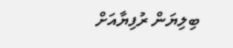ބިލިޔަން ރުފިޔާއަށް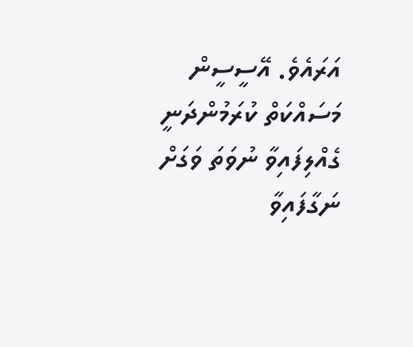އަރައެވެ. އޭސީސީން މަސައްކަތް ކުރަމުންދަނީ ގެއްލިފައިވާ ނުވަތަ ވަގަށް ނަގާފައިވާ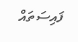ފައިސަތައް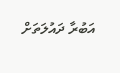އަބުރާ ދައުލަތަށް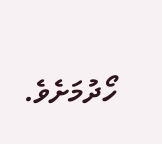ހޯދުމަށެވެ.